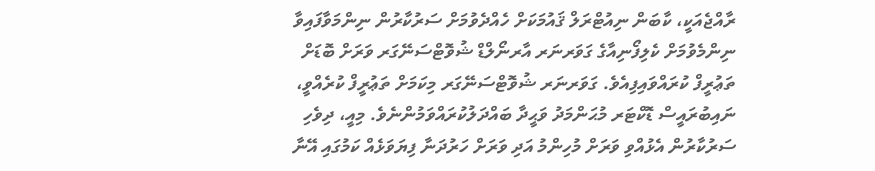ރާއްޖެއަކީ، ކާބަން ނިއުޓްރަލް ޤައުމަކަށް ހެއްދެވުމަށް ސަރުކާރުން ނިންމަވާފައިވާ ނިންމެވުމަށް ކެލިފޯނިއާގެ ގަވަރނަރ އާރނޯލްޑް ޝުވޮޓްސަނޭގަރ ވަރަށް ބޮޑަށް ތަޢުރީފް ކުރައްވައިފިއެވެ. ގަވަރނަރ ޝުވޮޓްސަނޭގަރ މިކަމަށް ތަޢުރީފް ކުރެއްވީ، ނައިބުރައީސް ޑޮކްޓަރ މުޙަންމަދު ވަޙީދާ ބައްދަލުކުރައްވަމުންނެވެ. މިއީ، ދިވެހި ސަރުކާރުން އެޅުއްވި ވަރަށް މުހިންމު އަދި ވަރަށް ހަރުދަނާ ފިޔަވަޅެއް ކަމުގައި އޭނާ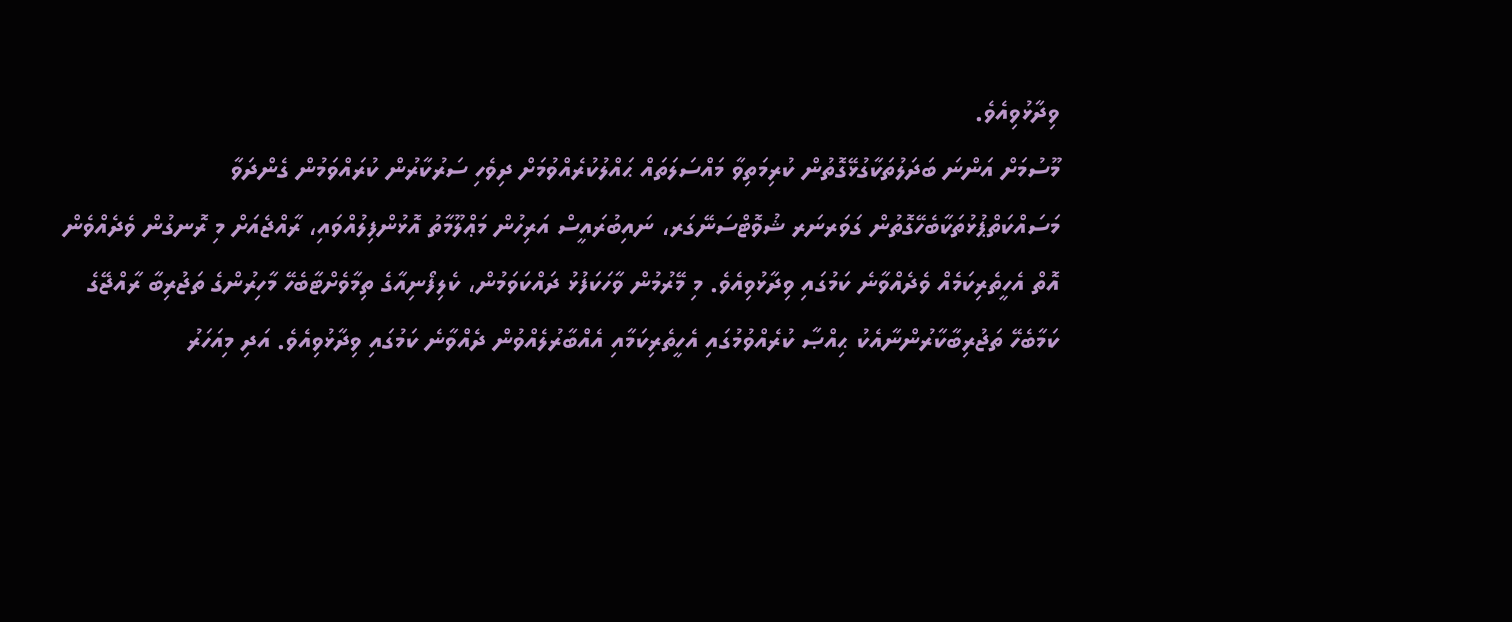ވިދާޅުވިއެވެ.
މޫސުމަށް އަންނަ ބަދަލުތަކާގުޅޭގޮތުން ކުރިމަތިވާ މައްސަލަތައް ޙައްލުކުރެއްވުމަށް ދިވެހި ސަރުކާރުން ކުރައްވަމުން ގެންދަވާ މަސައްކަތްޕުޅުތަކާބެހޭގޮތުން ގަވަރނަރ ޝުވޮޓްސަނޭގަރ، ނައިބުރައީސް އަރިހުން މަޢްލޫމާތު އޮޅުންފިލުއްވައި، ރާއްޖެއަށް މި ރޮނގުން ވެދެއްވެން އޮތް އެހީތެރިކަމެއް ވެދެއްވާނެ ކަމުގައި ވިދާޅުވިއެވެ. މި މޭރުމުން ވާހަކަފުޅު ދައްކަވަމުން، ކެލިފޯނިއާގެ ތިމާވެށްޓާބެހޭ މާހިރުންގެ ތަޖުރިބާ ރާއްޖޭގެ ކަމާބެހޭ ތަޖުރިބާކާރުންނާއެކު ޙިއްޞާ ކުރެއްވުމުގައި އެހީތެރިކަމާއި އެއްބާރުލެއްވުން ދެއްވާނެ ކަމުގައި ވިދާޅުވިއެވެ. އަދި މިއަހަރު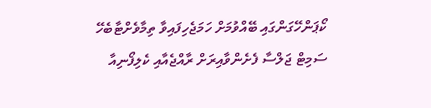ކޯޕަންހޭގަންގައި ބޭއްވުމަށް ހަމަޖެހިފައިވާ ތިމާވެށްޓާބެހޭ ސަމިޓް ޖަލްސާ ފެށެންވާއިރަށް ރާއްޖެއާއި ކެލިފޯނިއާ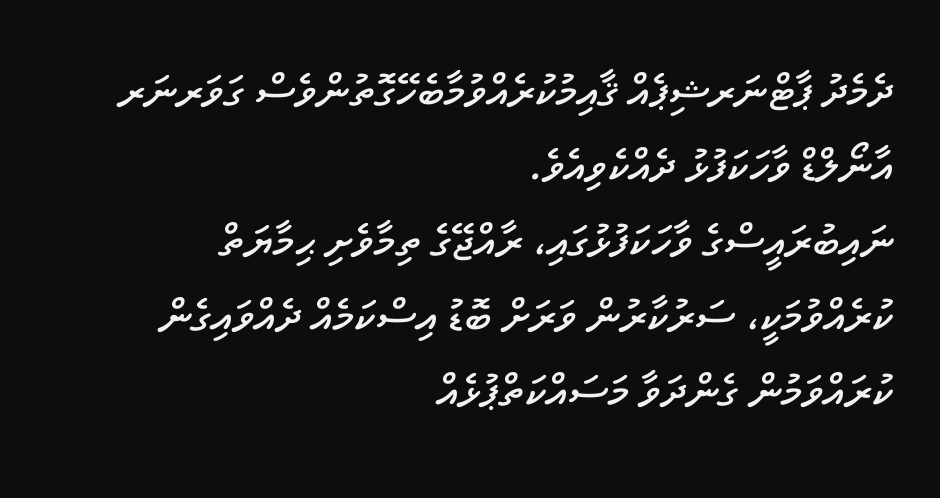ދެމެދު ޕާޓްނަރޝިޕެއް ޤާއިމުކުރެއްވުމާބެހޭގޮތުންވެސް ގަވަރނަރ އާނޯލްޑް ވާހަކަފުޅު ދެއްކެވިއެވެ.
ނައިބުރައީސްގެ ވާހަކަފުޅުގައި، ރާއްޖޭގެ ތިމާވެށި ޙިމާޔަތް ކުރެއްވުމަކީ، ސަރުކާރުން ވަރަށް ބޮޑު އިސްކަމެއް ދެއްވައިގެން ކުރައްވަމުން ގެންދަވާ މަސައްކަތްޕުޅެއް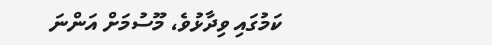ކަމުގައި ވިދާޅުވެ، މޫސުމަށް އަންނަ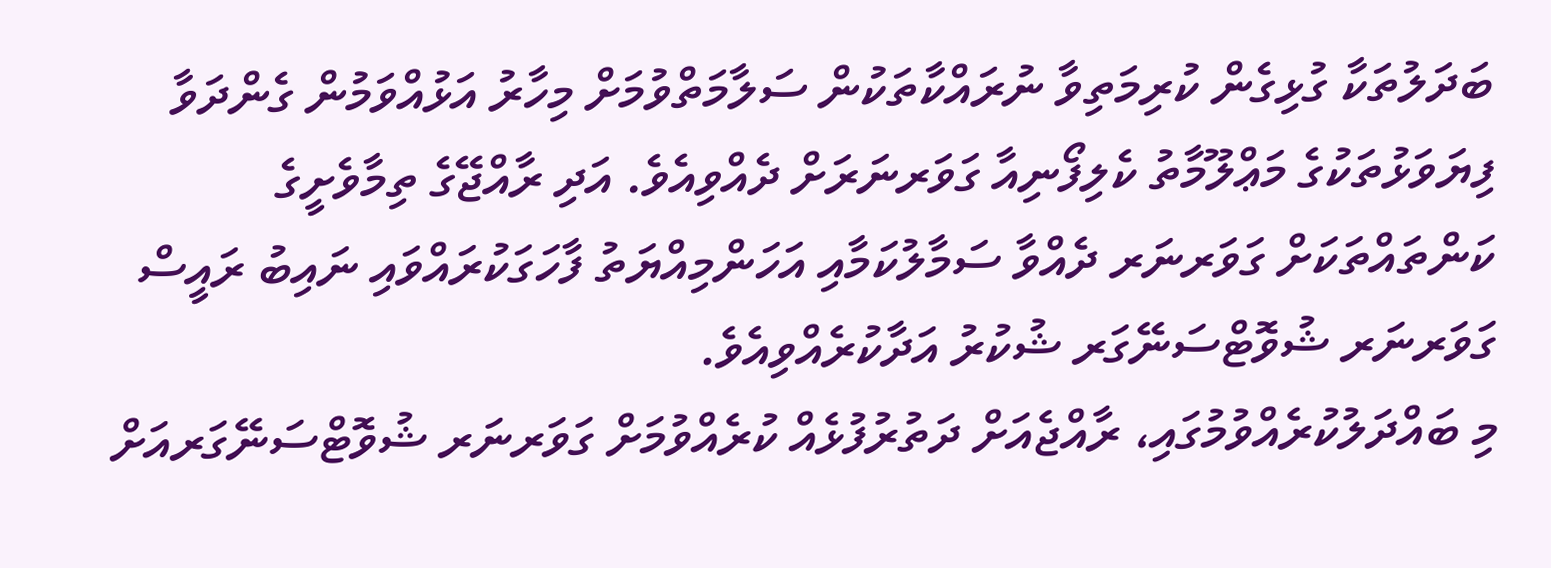ބަދަލުތަކާ ގުޅިގެން ކުރިމަތިވާ ނުރައްކާތަކުން ސަލާމަތްވުމަށް މިހާރު އަޅުއްވަމުން ގެންދަވާ ފިޔަވަޅުތަކުގެ މަޢްލޫމާތު ކެލިފޯނިއާ ގަވަރނަރަށް ދެއްވިއެވެ. އަދި ރާއްޖޭގެ ތިމާވެށީގެ ކަންތައްތަކަށް ގަވަރނަރ ދެއްވާ ސަމާލުކަމާއި އަހަންމިއްޔަތު ފާހަގަކުރައްވައި ނައިބު ރައީސް ގަވަރނަރ ޝުވޮޓްސަނޭގަރ ޝުކުރު އަދާކުރެއްވިއެވެ.
މި ބައްދަލުކުރެއްވުމުގައި، ރާއްޖެއަށް ދަތުރުފުޅެއް ކުރެއްވުމަށް ގަވަރނަރ ޝުވޮޓްސަނޭގަރއަށް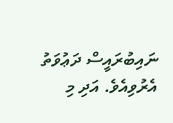ނައިބުރައީސް ދަޢުވަތު އެރުވިއެވެ. އަދި މި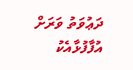ދަޢުވަތު ވަރަށް އުފާފުޅާއެކު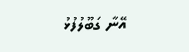އޭނާ ގަބޫލުފުޅު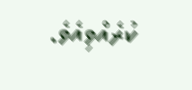ކުރެއްވިއެވެ.